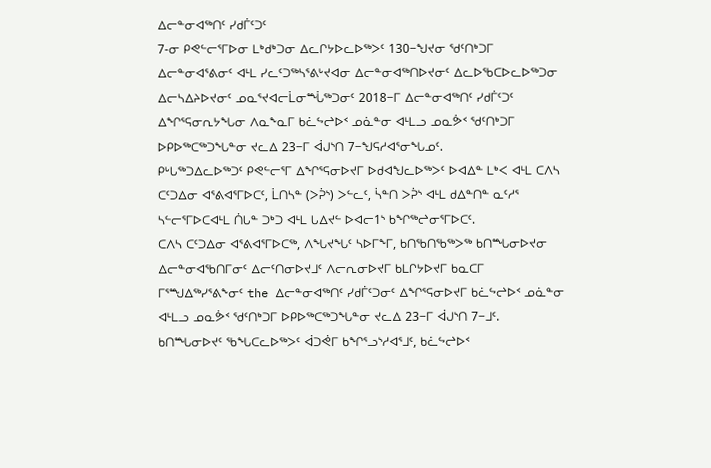ᐃᓕᓐᓂᐊᖅᑎᑦ ᓯᑯᒦᑦᑐᑦ
7-ᓂ ᑭᕙᓪᓕᕐᒥᐅᓂ ᒪᒃᑯᒃᑐᓂ ᐃᓚᒋᔭᐅᓚᐅᖅᐳᑦ 130−ᖑᔪᓂ ᖁᑦᑎᒃᑐᒥ ᐃᓕᓐᓂᐊᕐᕕᓂᑦ ᐊᒻᒪ ᓯᓚᑦᑐᖅᓴᕐᕕᒡᔪᐊᓂ ᐃᓕᓐᓂᐊᖅᑎᐅᔪᓂᑦ ᐃᓚᐅᖃᑕᐅᓚᐅᖅᑐᓂ ᐃᓕᓴᐃᔨᐅᔪᓂᑦ ᓄᓇᕐᔪᐊᓕᒫᓂᙶᖅᑐᓂᑦ 2018−ᒥ ᐃᓕᓐᓂᐊᖅᑎᑦ ᓯᑯᒦᑦᑐᑦ ᐃᖏᕐᕋᓂᕆᔭᖓᓂ ᐱᓇᖕᓇᒥ ᑲᓛᖦᖠᐅᑉ ᓄᓈᓐᓂ ᐊᒻᒪᓗ ᓄᓇᕘᑉ ᖁᑦᑎᒃᑐᒥ ᐅᑭᐅᖅᑕᖅᑐᖓᓐᓂ ᔪᓚᐃ 23−ᒥ ᐋᒍᔅᑎ 7−ᖑᕋᓱᐊᕐᓂᖓᓄᑦ.
ᑭᒡᒐᖅᑐᐃᓚᐅᖅᑐᑦ ᑭᕙᓪᓕᕐᒥ ᐃᖏᕐᕋᓂᐅᔪᒥ ᐅᑯᐊᖑᓚᐅᖅᐳᑦ ᐅᐊᐃᓐ ᒪᒃᐸ ᐊᒻᒪ ᑕᐱᓴ ᑕᑦᑐᐃᓂ ᐊᕐᕕᐊᕐᒥᐅᑕᑦ, ᒫᑎᓴᓐ (ᐳᕉᔅ) ᐳᓪᓚᑦ, ᓵᓐᑎ ᐳᕉᔅ ᐊᒻᒪ ᑯᐃᓐᑎᓐ ᓇᑦᓱᕐ ᓴᓪᓕᕐᒥᐅᑕᐊᒻᒪ ᑏᒐᓐ ᑐᒃᑐ ᐊᒻᒪ ᒐᐃᔪᓪ ᐅᐊᓕ1ᔅ ᑲᖏᖅᖠᓂᕐᒥᐅᑕᑦ.
ᑕᐱᓴ ᑕᑦᑐᐃᓂ ᐊᕐᕕᐊᕐᒥᐅᑕᖅ, ᐱᖓᔪᖓᑦ ᓴᐅᒥᖕᒥ, ᑲᑎᖃᑎᖃᖅᐳᖅ ᑲᑎᙵᓂᐅᔪᓂ ᐃᓕᓐᓂᐊᖃᑎᒥᓂᑦ ᐃᓕᑦᑎᓂᐅᔪᒧᑦ ᐱᓕᕆᓂᐅᔪᒥ ᑲᒪᒋᔭᐅᔪᒥ ᑲᓇᑕᒥ ᒥᕐᙳᐃᖅᓯᕐᕕᖕᓂᑦ the ᐃᓕᓐᓂᐊᖅᑎᑦ ᓯᑯᒦᑦᑐᓂᑦ ᐃᖏᕐᕋᓂᐅᔪᒥ ᑲᓛᖦᖠᐅᑉ ᓄᓈᓐᓂ ᐊᒻᒪᓗ ᓄᓇᕘᑉ ᖁᑦᑎᒃᑐᒥ ᐅᑭᐅᖅᑕᖅᑐᖓᓐᓂ ᔪᓚᐃ 23−ᒥ ᐋᒍᔅᑎ 7−ᒧᑦ.
ᑲᑎᙵᓂᐅᔪᑦ ᖃᖓᑕᓚᐅᖅᐳᑦ ᐋᑐᕚᒥ ᑲᖏᕐᓗᔅᓱᐊᕐᒧᑦ, ᑲᓛᖦᖠᐅᑉ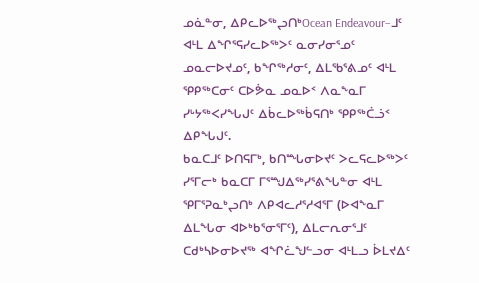ᓄᓈᓐᓂ, ᐃᑭᓚᐅᖅᖢᑎᒃOcean Endeavour−ᒧᑦ ᐊᒻᒪ ᐃᖏᕐᕋᓯᓚᐅᖅᐳᑦ ᓇᓂᓯᓂᕐᓄᑦ ᓄᓇᓕᐅᔪᓄᑦ, ᑲᖏᖅᓱᓂᑦ, ᐃᒪᖃᕐᕕᓄᑦ ᐊᒻᒪ ᕿᑭᖅᑕᓂᑦ ᑕᐅᕘᓇ ᓄᓇᐅᑉ ᐱᓇᖕᓇᒥ ᓯᒡᔭᖅᐸᓯᖓᒍᑦ ᐃᑳᓚᐅᖅᑳᕋᑎᒃ ᕿᑭᖅᑖᓘᑉ ᐃᑭᖓᒍᑦ.
ᑲᓇᑕᒧᑦ ᐅᑎᕋᒥᒃ, ᑲᑎᙵᓂᐅᔪᑦ ᐳᓚᕋᓚᐅᖅᐳᑦ ᓯᕐᒥᓕᒃ ᑲᓇᑕᒥ ᒥᕐᙳᐃᖅᓯᕐᕕᖓᓐᓂ ᐊᒻᒪ ᕿᒥᕐᕈᓇᒃᖢᑎᒃ ᐱᑭᐊᓚᓱᕐᓱᐊᕐᒥ (ᐅᐊᖕᓇᒥ ᐃᒪᖓᓂ ᐊᐅᒃᑲᕐᓂᕐᒥᑦ), ᐃᒪᓕᕆᓂᕐᒧᑦ ᑕᑯᒃᓴᐅᓂᐅᔪᖅ ᐊᖏᓛᖑᓪᓗᓂ ᐊᒻᒪᓗ ᐆᒪᔪᐃᑦ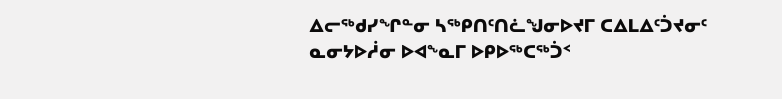ᐃᓕᖅᑯᓯᖏᓐᓂ ᓴᖅᑭᑎᑦᑎᓛᖑᓂᐅᔪᒥ ᑕᐃᒪᐃᑦᑑᔪᓂᑦ ᓇᓂᔭᐅᓲᓂ ᐅᐊᖕᓇᒥ ᐅᑭᐅᖅᑕᖅᑑᑉ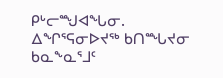ᑭᒡᓕᙳᐊᖓᓂ.
ᐃᖏᕐᕋᓂᐅᔪᖅ ᑲᑎᙵᔪᓂ ᑲᓇᖕᓇᕐᒧᑦ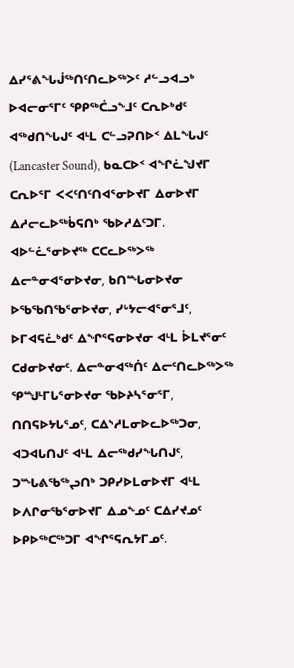ᐃᓯᕐᕕᖓᒎᖅᑎᑦᑎᓚᐅᖅᐳᑦ ᓱᓪᓗᐊᓗᒃ ᐅᐊᓕᓂᕐᒥᑦ ᕿᑭᖅᑖᓗᖕᒧᑦ ᑕᕆᐅᒃᑯᑦ ᐊᖅᑯᑎᖓᒍᑦ ᐊᒻᒪ ᑕᓪᓗᕈᑎᐅᑉ ᐃᒪᖓᒍᑦ (Lancaster Sound), ᑲᓇᑕᐅᑉ ᐊᖏᓛᖑᔪᒥ ᑕᕆᐅᕐᒥ ᐸᐸᑦᑎᑦᑎᐊᕐᓂᐅᔪᒥ ᐃᓂᐅᔪᒥ ᐃᓱᓕᓚᐅᖅᑳᕋᑎᒃ ᖃᐅᓱᐃᑦᑐᒥ.
ᐊᐅᓪᓛᕐᓂᐅᔪᖅ ᑕᑕᓚᐅᖅᐳᖅ ᐃᓕᓐᓂᐊᕐᓂᐅᔪᓂ, ᑲᑎᙵᓂᐅᔪᓂ ᐅᖃᖃᑎᖃᕐᓂᐅᔪᓂ, ᓯᒡᔭᓕᐊᕐᓂᕐᒧᑦ, ᐅᒥᐊᕋᓛᒃᑯᑦ ᐃᖏᕐᕋᓂᐅᔪᓂ ᐊᒻᒪ ᐆᒪᔪᕐᓂᑦ ᑕᑯᓂᐅᔪᓂᑦ. ᐃᓕᓐᓂᐊᖅᑏᑦ ᐃᓕᑦᑎᓚᐅᖅᐳᖅ ᕿᙳᒻᒥᒐᕐᓂᐅᔪᓂ ᖃᐅᔨᓴᕐᓂᕐᒥ, ᑎᑎᕋᐅᔭᒐᕐᓄᑦ, ᑕᐃᔅᓱᒪᓂᐅᓚᐅᖅᑐᓂ, ᐊᑐᐊᒐᑎᒍᑦ ᐊᒻᒪ ᐃᓕᖅᑯᓯᖓᑎᒍᑦ, ᑐᙵᕕᖃᖅᖢᑎᒃ ᑐᑭᓯᐅᒪᓂᐅᔪᒥ ᐊᒻᒪ ᐅᐱᒋᓂᖃᕐᓂᐅᔪᒥ ᐃᓄᖕᓄᑦ ᑕᐃᓯᔪᓄᑦ ᐅᑭᐅᖅᑕᖅᑐᒥ ᐊᖏᕐᕋᕆᔭᒥᓄᑦ.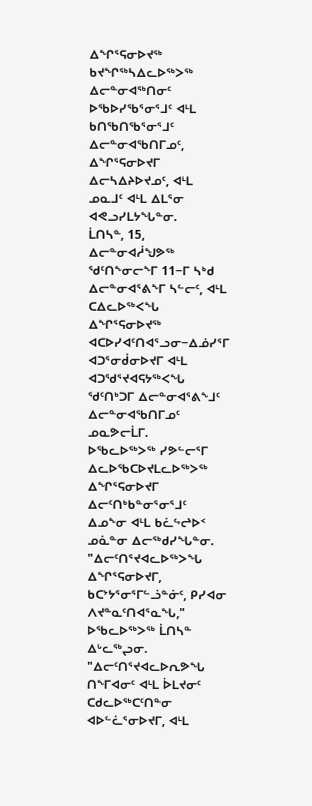ᐃᖏᕐᕋᓂᐅᔪᖅ ᑲᔪᖏᖅᓴᐃᓚᐅᖅᐳᖅ ᐃᓕᓐᓂᐊᖅᑎᓂᑦ ᐅᖃᐅᓯᖃᕐᓂᕐᒧᑦ ᐊᒻᒪ ᑲᑎᖃᑎᖃᕐᓂᕐᒧᑦ ᐃᓕᓐᓂᐊᖃᑎᒥᓄᑦ, ᐃᖏᕐᕋᓂᐅᔪᒥ ᐃᓕᓴᐃᔨᐅᔪᓄᑦ, ᐊᒻᒪ ᓄᓇᒧᑦ ᐊᒻᒪ ᐃᒪᕐᓂ ᐊᕙᓗᓯᒪᔭᖓᓐᓂ.
ᒫᑎᓴᓐ, 15, ᐃᓕᓐᓂᐊᓲᖑᕗᖅ ᖁᑦᑎᖕᓂᓕᖕᒥ 11−ᒥ ᓴᒃᑯ ᐃᓕᓐᓂᐊᕐᕕᖕᒥ ᓴᓪᓕᑦ, ᐊᒻᒪ ᑕᐃᓚᐅᖅᐸᖓ ᐃᖏᕐᕋᓂᐅᔪᖅ ᐊᑕᐅᓯᐊᑦᑎᐊᕐᓗᓂ−ᐃᓅᓯᕐᒥ ᐊᑐᕐᓂᑰᓂᐅᔪᒥ ᐊᒻᒪ ᐊᑐᖁᕐᔪᐊᕋᔭᖅᐸᖓ ᖁᑦᑎᒃᑐᒥ ᐃᓕᓐᓂᐊᕐᕕᖕᒧᑦ ᐃᓕᓐᓂᐊᖃᑎᒥᓄᑦ ᓄᓇᕗᓕᒫᒥ.
ᐅᖃᓚᐅᖅᐳᖅ ᓯᕗᓪᓕᕐᒥ ᐃᓚᐅᖃᑕᐅᔪᒪᓚᐅᖅᐳᖅ ᐃᖏᕐᕋᓂᐅᔪᒥ ᐃᓕᑦᑎᒃᑲᓐᓂᕐᓂᕐᒧᑦ ᐃᓄᖕᓂ ᐊᒻᒪ ᑲᓛᖦᖠᐅᑉ ᓄᓈᓐᓂ ᐃᓕᖅᑯᓯᖓᓐᓂ.
"ᐃᓕᑦᑎᕐᔪᐊᓚᐅᖅᐳᖓ ᐃᖏᕐᕋᓂᐅᔪᒥ, ᑲᑕᔾᔭᕐᓂᕐᒥᓪᓘᓐᓃᑦ, ᑭᓯᐊᓂ ᐱᔪᓐᓇᑦᑎᐊᕐᓇᖓ," ᐅᖃᓚᐅᖅᐳᖅ ᒫᑎᓴᓐ ᐃᒡᓚᖅᖢᓂ.
"ᐃᓕᑦᑎᕐᔪᐊᓚᐅᕆᕗᖓ ᑎᖕᒥᐊᓂᑦ ᐊᒻᒪ ᐆᒪᔪᓂᑦ ᑕᑯᓚᐅᖅᑕᑦᑎᓐᓂ ᐊᐅᓪᓛᕐᓂᐅᔪᒥ, ᐊᒻᒪ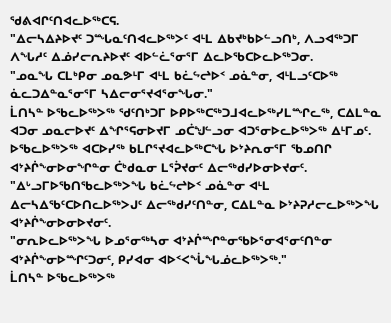ᖁᕕᐊᒋᑦᑎᐊᓚᐅᖅᑕᕋ.
"ᐃᓕᓴᐃᔨᐅᔪᑦ ᑐᙵᓇᑦᑎᐊᓚᐅᖅᐳᑦ ᐊᒻᒪ ᐃᑲᔪᒃᑲᐅᓪᓗᑎᒃ, ᐱᓗᐊᖅᑐᒥ ᐱᖓᓱᑦ ᐃᓅᓯᓕᕆᔨᐅᔪᑦ ᐊᐅᓪᓛᕐᓂᕐᒥ ᐃᓚᐅᖃᑕᐅᓚᐅᖅᑐᓂ.
"ᓄᓇᖓ ᑕᒪᒃᑭᓂ ᓄᓇᕗᒻᒥ ᐊᒻᒪ ᑲᓛᖦᖠᐅᑉ ᓄᓈᓐᓂ, ᐊᒻᒪᓗᑦᑕᐅᖅ ᓈᓚᑐᐃᓐᓇᕐᓂᕐᒥ ᓴᐃᓕᓂᕐᔪᐊᕐᓂᖓᓂ."
ᒫᑎᓴᓐ ᐅᖃᓚᐅᖅᐳᖅ ᖁᑦᑎᒃᑐᒥ ᐅᑭᐅᖅᑕᖅᑐᒧᐊᓚᐅᖅᓯᒪᙱᓚᖅ, ᑕᐃᒪᓐᓇ ᐊᑐᓂ ᓄᓇᓕᐅᔪᑦ ᐃᖏᕐᕋᓂᐅᔪᒥ ᓄᑖᖑᓪᓗᓂ ᐊᑐᕐᓂᐅᓚᐅᖅᐳᖅ ᐃᒻᒥᓄᑦ.
ᐅᖃᓚᐅᖅᐳᖅ ᐊᑕᐅᓯᖅ ᑲᒪᒋᕐᔪᐊᓚᐅᖅᑕᖓ ᐅᔾᔨᕆᓂᕐᒥ ᖃᓄᑎᒋ ᐊᔾᔨᒌᖕᓂᐅᓂᖏᓐᓂ ᑖᒃᑯᓇᓂ ᒪᕐᕉᔪᓂᑦ ᐃᓕᖅᑯᓯᐅᓂᐅᔪᓂᑦ.
"ᐃᒡᓗᒥᐅᖃᑎᖃᓚᐅᖅᐳᖓ ᑲᓛᖦᖠᐅᑉ ᓄᓈᓐᓂ ᐊᒻᒪ ᐃᓕᓴᐃᖃᑦᑕᐅᑎᓚᐅᖅᐳᒍᑦ ᐃᓕᖅᑯᓯᑦᑎᓐᓂ, ᑕᐃᒪᓐᓇ ᐅᔾᔨᕈᓱᓕᓚᐅᖅᐳᖓ ᐊᔾᔨᒌᖕᓂᐅᓂᐅᔪᓂᑦ.
"ᓂᕆᐅᓚᐅᖅᐳᖓ ᐅᓄᕐᓂᖅᓴᓂ ᐊᔾᔨᒌᙱᓐᓂᖃᐅᕐᓂᐊᕐᓂᑦᑎᓐᓂ ᐊᔾᔨᒌᖕᓂᐅᙱᑦᑐᓂᑦ, ᑭᓯᐊᓂ ᐊᐅᑉᐸᖔᖓᓅᓚᐅᖅᐳᖅ."
ᒫᑎᓴᓐ ᐅᖃᓚᐅᖅᐳᖅ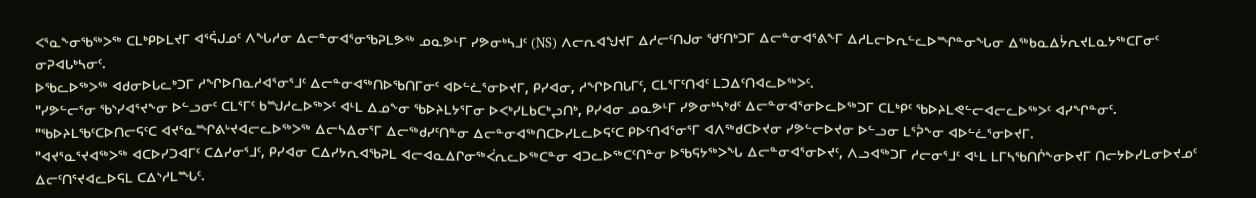ᐸᕐᓇᖕᓂᖃᖅᐳᖅ ᑕᒪᒃᑭᐅᒪᔪᒥ ᐊᕐᕌᒍᓄᑦ ᐱᖓᓱᓂ ᐃᓕᓐᓂᐊᕐᓂᖃᕈᒪᕗᖅ ᓄᓇᕗᒻᒥ ᓯᕗᓂᒃᓴᒧᑦ (NS) ᐱᓕᕆᐊᖑᔪᒥ ᐃᓱᓕᑦᑎᒍᓂ ᖁᑦᑎᒃᑐᒥ ᐃᓕᓐᓂᐊᕐᕕᖕᒥ ᐃᓱᒪᓕᐅᕆᓪᓚᐅᙱᓐᓂᖓᓂ ᐃᖅᑲᓇᐃᔮᕆᔪᒪᓇᔭᖅᑕᒥᓂᑦ ᓂᕈᐊᒐᒃᓴᓂᑦ.
ᐅᖃᓚᐅᖅᐳᖅ ᐊᑯᓂᐅᒐᓚᒃᑐᒥ ᓱᖏᐅᑎᓇᓱᐊᕐᓂᕐᒧᑦ ᐃᓕᓐᓂᐊᖅᑎᐅᖃᑎᒥᓂᑦ ᐊᐅᓪᓛᕐᓂᐅᔪᒥ, ᑭᓯᐊᓂ, ᓱᖏᐅᑎᒐᒥᑦ, ᑕᒪᕐᒥᑦᑎᐊᑦ ᒪᑐᐃᑦᑎᐊᓚᐅᖅᐳᑦ.
"ᓯᕗᓪᓕᕐᓂ ᖃᔅᓯᐊᕐᔪᖕᓂ ᐅᓪᓗᓂᑦ ᑕᒪᕐᒥᑦ ᑲᙳᓱᓚᐅᖅᐳᑦ ᐊᒻᒪ ᐃᓄᖕᓂ ᖃᐅᔨᒪᔭᕐᒥᓂ ᐅᐸᒃᓯᒪᑲᑕᒃᖢᑎᒃ, ᑭᓯᐊᓂ ᓄᓇᕗᒻᒥ ᓯᕗᓂᒃᓴᒃᑯᑦ ᐃᓕᓐᓂᐊᕐᓂᐅᓚᐅᖅᑐᒥ ᑕᒪᒃᑭᑦ ᖃᐅᔨᒪᕙᓪᓕᐊᓕᓚᐅᖅᐳᑦ ᐊᓯᖏᓐᓂᑦ.
"ᖃᐅᔨᒪᖃᑦᑕᐅᑎᓕᕋᑦᑕ ᐊᔪᕐᓇᙱᕕᒡᔪᐊᓕᓚᐅᖅᐳᖅ ᐃᓕᓴᐃᓂᕐᒥ ᐃᓕᖅᑯᓯᑦᑎᓐᓂ ᐃᓕᓐᓂᐊᖅᑎᑕᐅᓯᒪᓚᐅᕋᑦᑕ ᑭᐅᑦᑎᐊᕐᓂᕐᒥ ᐊᐱᖅᑯᑕᐅᔪᓂ ᓯᕗᓪᓕᐅᔪᓂ ᐅᓪᓗᓂ ᒪᕐᕉᖕᓂ ᐊᐅᓪᓛᕐᓂᐅᔪᒥ.
"ᐊᔪᕐᓇᕐᔪᐊᖅᐳᖅ ᐊᑕᐅᓯᑐᐊᒥᑦ ᑕᐃᓯᓂᕐᒧᑦ, ᑭᓯᐊᓂ ᑕᐃᓯᔭᕆᐊᖃᕈᒪ ᐊᓕᐊᓇᐃᒋᓂᖅᐹᕆᓚᐅᖅᑕᓐᓂ ᐊᑐᓚᐅᖅᑕᑦᑎᓐᓂ ᐅᖃᕋᔭᖅᐳᖓ ᐃᓕᓐᓂᐊᕐᓂᐅᔪᑦ, ᐱᓗᐊᖅᑐᒥ ᓱᓕᓂᕐᒧᑦ ᐊᒻᒪ ᒪᒥᓴᖃᑎᒌᖕᓂᐅᔪᒥ ᑎᓕᔭᐅᓯᒪᓂᐅᔪᓄᑦ ᐃᓕᑦᑎᕐᔪᐊᓚᐅᕋᒪ ᑕᐃᔅᓱᒪᙵᑦ.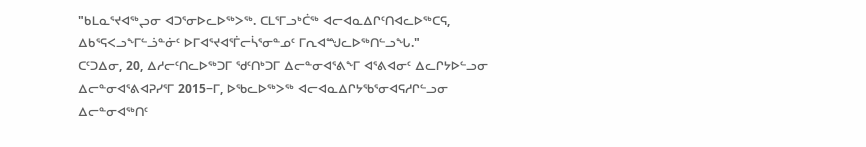"ᑲᒪᓇᕐᔪᐊᖅᖢᓂ ᐊᑐᕐᓂᐅᓚᐅᖅᐳᖅ. ᑕᒪᕐᒥᓗᒃᑖᖅ ᐊᓕᐊᓇᐃᒋᑦᑎᐊᓚᐅᖅᑕᕋ, ᐃᑲᕐᕋᐸᓗᖕᒥᓪᓘᓐᓃᑦ ᐅᒥᐊᕐᔪᐊᕐᒦᓕᓵᕐᓂᓐᓄᑦ ᒥᕆᐊᙳᓚᐅᖅᑎᓪᓗᖓ."
ᑕᑦᑐᐃᓂ, 20, ᐃᓱᓕᑦᑎᓚᐅᖅᑐᒥ ᖁᑦᑎᒃᑐᒥ ᐃᓕᓐᓂᐊᕐᕕᖕᒥ ᐊᕐᕕᐊᓂᑦ ᐃᓚᒋᔭᐅᓪᓗᓂ ᐃᓕᓐᓂᐊᕐᕕᐊᕈᓯᕐᒥ 2015−ᒥ, ᐅᖃᓚᐅᖅᐳᖅ ᐊᓕᐊᓇᐃᒋᔭᖃᕐᓂᐊᕋᓱᒋᓪᓗᓂ ᐃᓕᓐᓂᐊᖅᑎᑦ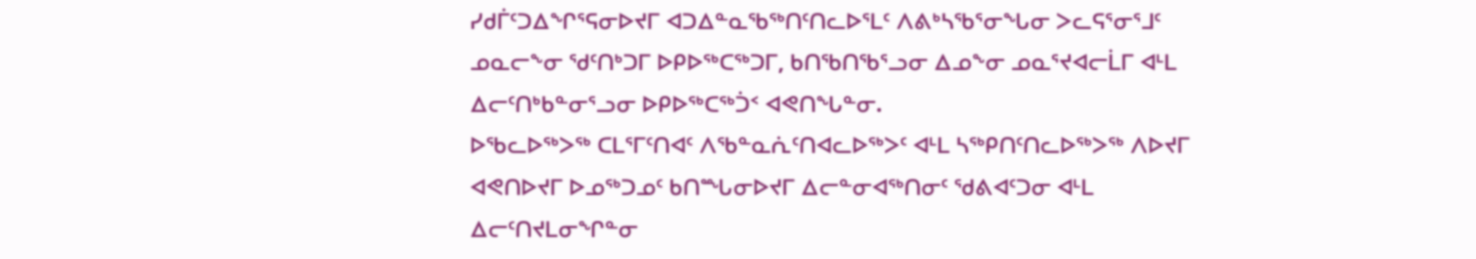ᓯᑯᒦᑦᑐᐃᖏᕐᕋᓂᐅᔪᒥ ᐊᑐᐃᓐᓇᖃᖅᑎᑦᑎᓚᐅᕐᒪᑦ ᐱᕕᒃᓴᖃᕐᓂᖓᓂ ᐳᓚᕋᕐᓂᕐᒧᑦ ᓄᓇᓕᖕᓂ ᖁᑦᑎᒃᑐᒥ ᐅᑭᐅᖅᑕᖅᑐᒥ, ᑲᑎᖃᑎᖃᕐᓗᓂ ᐃᓄᖕᓂ ᓄᓇᕐᔪᐊᓕᒫᒥ ᐊᒻᒪ ᐃᓕᑦᑎᒃᑲᓐᓂᕐᓗᓂ ᐅᑭᐅᖅᑕᖅᑑᑉ ᐊᕙᑎᖓᓐᓂ.
ᐅᖃᓚᐅᖅᐳᖅ ᑕᒪᕐᒥᑦᑎᐊᑦ ᐱᖃᓐᓇᕇᑦᑎᐊᓚᐅᖅᐳᑦ ᐊᒻᒪ ᓴᖅᑭᑎᑦᑎᓚᐅᖅᐳᖅ ᐱᐅᔪᒥ ᐊᕙᑎᐅᔪᒥ ᐅᓄᖅᑐᓄᑦ ᑲᑎᙵᓂᐅᔪᒥ ᐃᓕᓐᓂᐊᖅᑎᓂᑦ ᖁᕕᐊᑦᑐᓂ ᐊᒻᒪ ᐃᓕᑦᑎᔪᒪᓂᖏᓐᓂ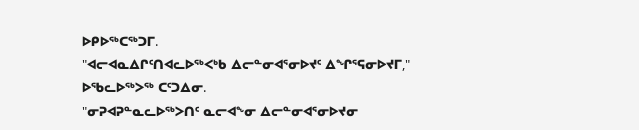ᐅᑭᐅᖅᑕᖅᑐᒥ.
"ᐊᓕᐊᓇᐃᒋᑦᑎᐊᓚᐅᖅᐸᒃᑲ ᐃᓕᓐᓂᐊᕐᓂᐅᔪᑦ ᐃᖏᕐᕋᓂᐅᔪᒥ," ᐅᖃᓚᐅᖅᐳᖅ ᑕᑦᑐᐃᓂ.
"ᓂᕈᐊᕈᓐᓇᓚᐅᖅᐳᑎᑦ ᓇᓕᐊᖕᓂ ᐃᓕᓐᓂᐊᕐᓂᐅᔪᓂ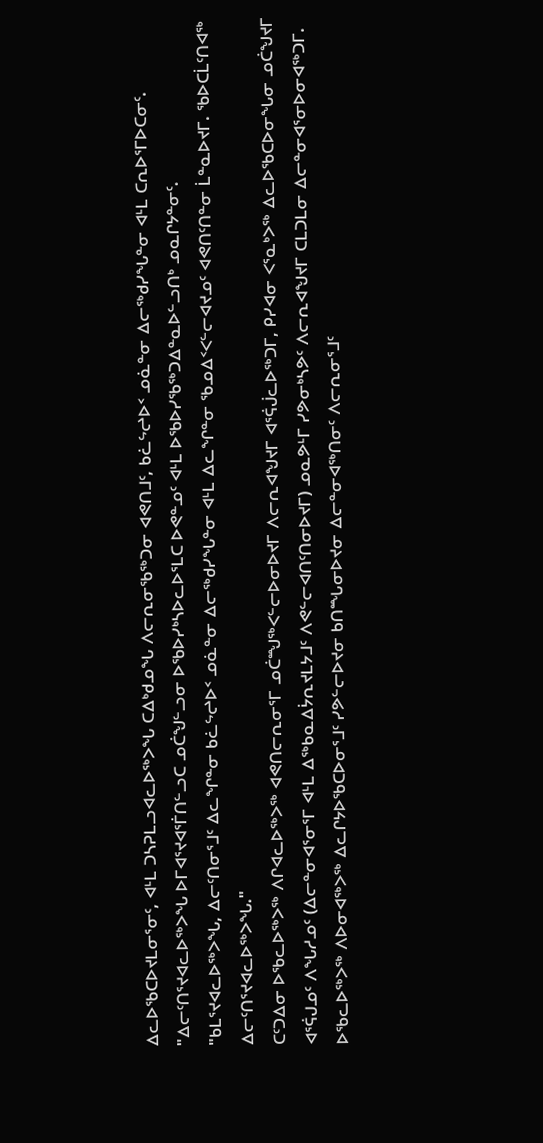ᐃᓚᐅᖃᑕᐅᔪᒪᓂᕐᓂᑦ, ᐊᒻᒪ ᑐᓴᕈᒪᓗᐊᓚᐅᖅᐳᖓ ᑕᐃᒃᑯᓄᖓ ᐱᓕᕆᓂᖃᖅᑐᓂ ᐊᕙᑎᒧᑦ, ᑲᓛᖦᖠᐅᑉ ᓄᓈᓐᓂ ᐃᓕᖅᑯᓯᖓᓐᓂ ᐊᒻᒪ ᑕᕆᐅᕐᒥᐅᑕᓂᑦ.
"ᐃᓕᑦᑎᕐᔪᐊᓚᐅᖅᐳᖓ ᐅᒥᐊᕐᔪᐊᕐᒦᑎᓪᓗᑕ ᓄᑖᖑᓪᓗᓂ ᐅᖃᐅᓯᒃᓴᐅᓚᐅᕐᒪᑕ ᐅᕙᓐᓄᑦ ᐊᒻᒪ ᐅᖃᐅᓯᖃᖅᑐᐃᓐᓇᐅᓪᓗᑎᒃ ᓄᓇᒋᔭᓐᓂᑦ.
"ᑲᒪᕐᔪᐊᓚᐅᖅᐳᖓ, ᐃᓕᑦᑎᓂᕐᒧᑦ ᐃᓚᖏᓐᓂ ᑲᓛᖦᖠᐅᑉ ᓄᓈᓐᓂ ᐃᓕᖅᑯᓯᖓᓐᓂ ᐊᒻᒪ ᐃᓚᖏᓐᓂ ᖃᓄᐃᑉᐸᓪᓕᐊᔪᓄᑦ ᐊᕙᑎᑦᑎᓐᓂ ᒫᓐᓇᐅᔪᒥ. ᖃᐅᑕᒫᑦᑎᐊᖅ ᐃᓕᑦᑎᕐᔪᐊᓚᐅᖅᐳᖓ."
ᑕᑦᑐᐃᓂ ᐅᖃᓚᐅᖅᐳᖅ ᐱᒋᐊᓚᐅᖅᐳᖅ ᐊᕙᑎᓕᕆᓂᕐᒥ ᓄᑖᙳᖅᐸᓪᓕᐅᓂᐅᔪᒥ ᐱᓕᕆᐊᖑᔪᒥ ᐊᕐᕌᒎᓚᐅᖅᑐᒥ, ᑭᓯᐊᓂ ᐸᕐᓇᒃᐳᖅ ᐃᓚᐅᖃᑕᐅᓂᖓᓂ ᓄᑖᖑᔪᒥ ᐊᕐᕌᒍᓄᑦ ᐱᖓᓱᓄᑦ (ᐃᓕᓐᓂᐊᕐᓂᕐᒥ ᐊᒻᒪ ᐃᖅᑲᓇᐃᔮᕆᔪᒪᔭᒧᑦ ᐱᕙᓪᓕᐊᑎᑦᑎᓂᐅᔪᒥ) ᓄᓇᕗᒻᒥ ᓯᕗᓂᒃᓴᕗᑦ ᐱᓕᕆᐊᖑᔪᒥ ᑕᒪᑐᒪᓂ ᐃᓕᓐᓂᐊᕐᓂᐅᓂᐊᖅᑐᒥ.
ᐅᖃᓚᐅᖅᐳᖅ ᐱᐅᓂᐊᖅᐳᖅ ᐃᓚᒋᔭᐅᖃᑕᐅᓂᕐᒧᑦ ᓯᕗᓪᓕᐅᔪᓂ ᑲᑎᙵᓂᐅᔪᓂ ᐃᓕᓐᓂᐊᖅᑎᓂᑦ ᐱᓕᕆᓂᕐᒧᑦ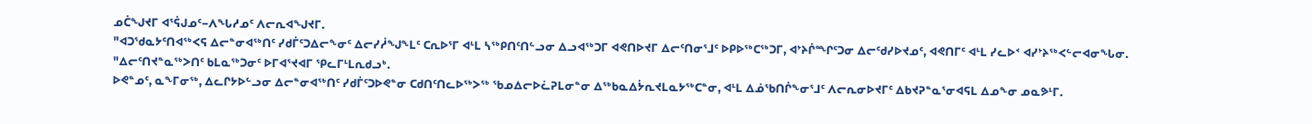ᓄᑖᖑᔪᒥ ᐊᕐᕌᒍᓄᑦ−ᐱᖓᓱᓄᑦ ᐱᓕᕆᐊᖑᔪᒥ.
"ᐊᑐᖁᓇᔭᑦᑎᐊᖅᐸᕋ ᐃᓕᓐᓂᐊᖅᑎᑦ ᓯᑯᒦᑦᑐᐃᓕᖕᓂᑦ ᐃᓕᓯᓲᖑᖕᒪᑦ ᑕᕆᐅᕐᒥ ᐊᒻᒪ ᓴᖅᑭᑎᑦᑎᓪᓗᓂ ᐃᓗᐊᖅᑐᒥ ᐊᕙᑎᐅᔪᒥ ᐃᓕᑦᑎᓂᕐᒧᑦ ᐅᑭᐅᖅᑕᖅᑐᒥ, ᐊᔾᔨᒌᙱᑦᑐᓂ ᐃᓕᑦᑯᓯᐅᔪᓄᑦ, ᐊᕙᑎᒥᑦ ᐊᒻᒪ ᓯᓚᐅᑉ ᐊᓯᔾᔨᖅᐸᓪᓕᐊᓂᖓᓂ.
"ᐃᓕᑦᑎᔪᓐᓇᖅᐳᑎᑦ ᑲᒪᓇᖅᑐᓂᑦ ᐅᒥᐊᕐᔪᐊᒥ ᕿᓚᒥᒻᒪᕆᑯᓗᒃ.
ᐅᕙᓐᓄᑦ, ᓇᖕᒥᓂᖅ, ᐃᓚᒋᔭᐅᓪᓗᓂ ᐃᓕᓐᓂᐊᖅᑎᑦ ᓯᑯᒦᑦᑐᐅᕙᓐᓂ ᑕᑯᑎᑦᑎᓚᐅᖅᐳᖅ ᖃᓄᐃᓕᐅᓛᕈᒪᓂᓐᓂ ᐃᖅᑲᓇᐃᔮᕆᔪᒪᓇᔭᖅᑕᓐᓂ, ᐊᒻᒪ ᐃᓅᖃᑎᒌᖕᓂᕐᒧᑦ ᐱᓕᕆᓂᐅᔪᒥᑦ ᐃᑲᔪᕈᓐᓇᕐᓂᐊᕋᒪ ᐃᓄᖕᓂ ᓄᓇᕗᒻᒥ.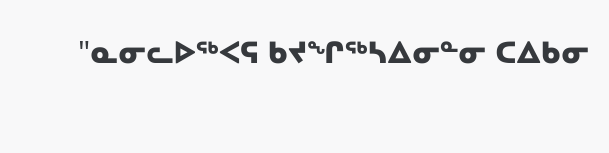"ᓇᓂᓚᐅᖅᐸᕋ ᑲᔪᖏᖅᓴᐃᓂᓐᓂ ᑕᐃᑲᓂ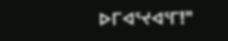ᐅᒥᐊᕐᔪᐊᕐᒥ!"